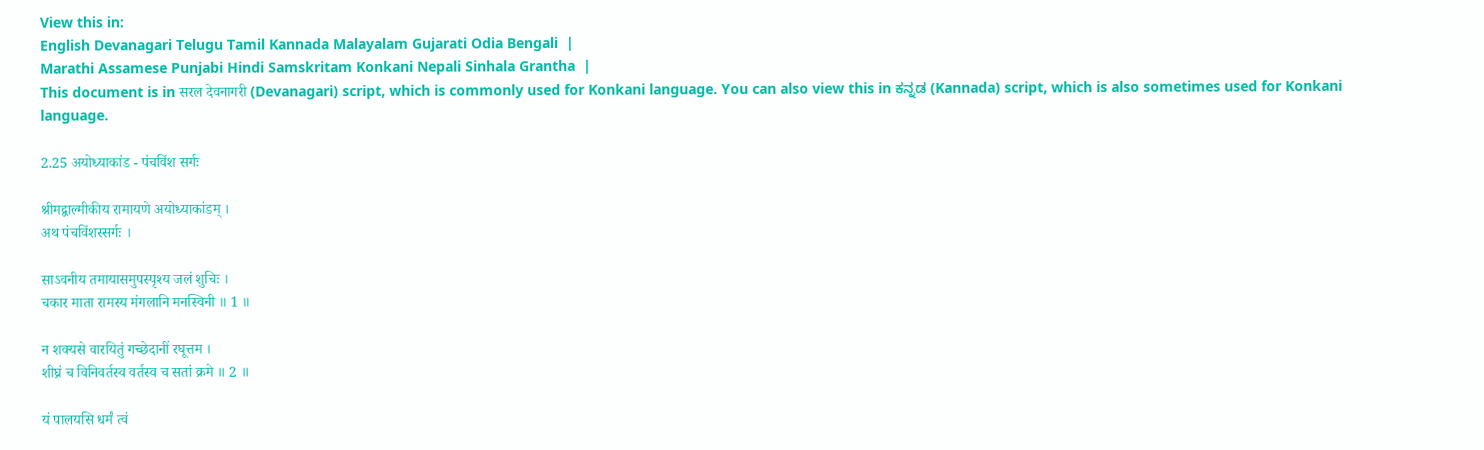View this in:
English Devanagari Telugu Tamil Kannada Malayalam Gujarati Odia Bengali  |
Marathi Assamese Punjabi Hindi Samskritam Konkani Nepali Sinhala Grantha  |
This document is in सरल देवनागरी (Devanagari) script, which is commonly used for Konkani language. You can also view this in ಕನ್ನಡ (Kannada) script, which is also sometimes used for Konkani language.

2.25 अयोध्याकांड - पंचविंश सर्गः

श्रीमद्वाल्मीकीय रामायणे अयोध्याकांडम् ।
अथ पंचविंशस्सर्गः ।

साऽवनीय तमायासमुपस्पृश्य जलं शुचिः ।
चकार माता रामस्य मंगलानि मनस्विनी ॥ 1 ॥

न शक्यसे वारयितुं गच्छेदानीं रघूत्तम ।
शीघ्रं च विनिवर्तस्व वर्तस्व च सतां क्रमे ॥ 2 ॥

यं पालयसि धर्मं त्वं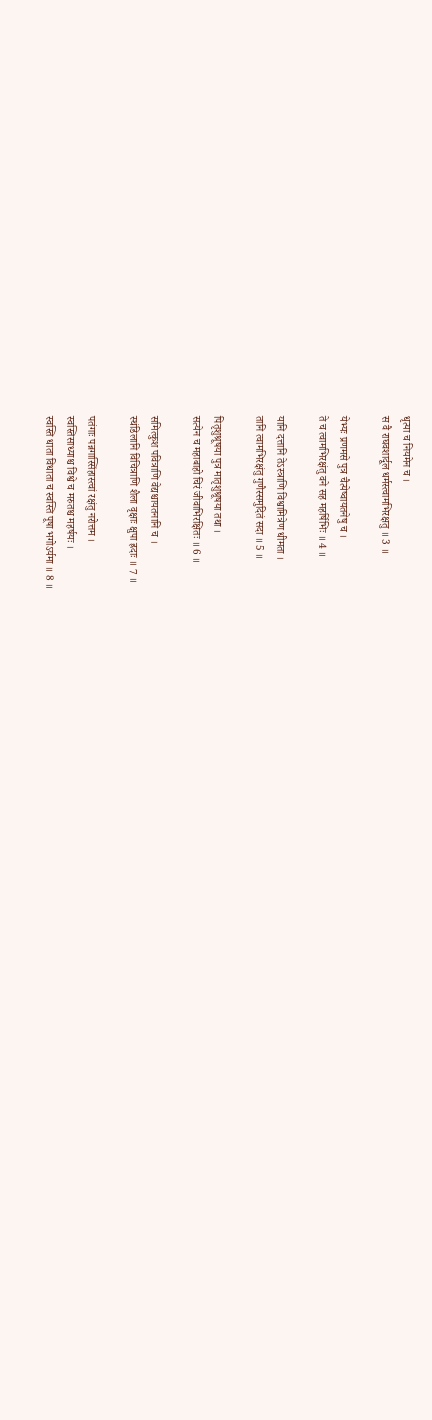धृत्या च नियमेन च ।
स वै राघवशार्दूल धर्मस्त्वामभिरक्षतु ॥ 3 ॥

येभ्यः प्रणमसे पुत्र चैत्येष्वायतनेषु च ।
ते च त्वामभिरक्षंतु वने सह महर्षिभिः ॥ 4 ॥

यानि दत्तानि तेऽस्त्राणि विश्वामित्रेण धीमता ।
तानि त्वामभिरक्षंतु गुणैस्समुदितं सदा ॥ 5 ॥

पितृशुश्रूषया पुत्र मातृशुश्रूषया तथा ।
सत्येन च महाबाहो चिरं जीवाभिरक्षितः ॥ 6 ॥

समित्कुश पवित्राणि वेद्यश्चायतनानि च ।
स्थंडिलानि विचित्राणि शैला वृक्षाः क्षुपा ह्रदाः ॥ 7 ॥

पतंगाः पन्नगास्सिंहास्त्वां रक्षंतु नरोत्तम ।
स्वस्तिसाध्याश्च विश्वे च मरुतश्च महर्षयः ।
स्वस्ति धाता विधाता च स्वस्ति पूषा भगोऽर्यमा ॥ 8 ॥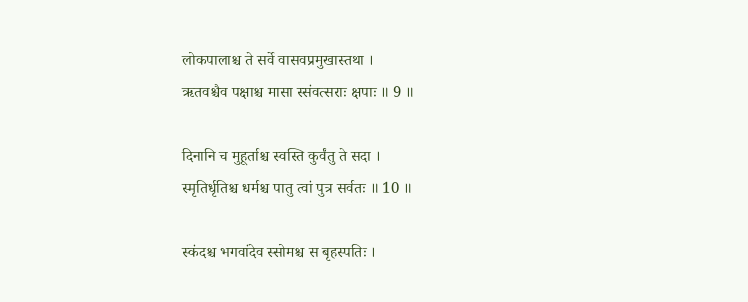लोकपालाश्च ते सर्वे वासवप्रमुखास्तथा ।
ऋतवश्चैव पक्षाश्च मासा स्संवत्सराः क्षपाः ॥ 9 ॥

दिनानि च मुहूर्ताश्च स्वस्ति कुर्वंतु ते सदा ।
स्मृतिर्धृतिश्च धर्मश्च पातु त्वां पुत्र सर्वतः ॥ 10 ॥

स्कंदश्च भगवांदेव स्सोमश्च स बृहस्पतिः ।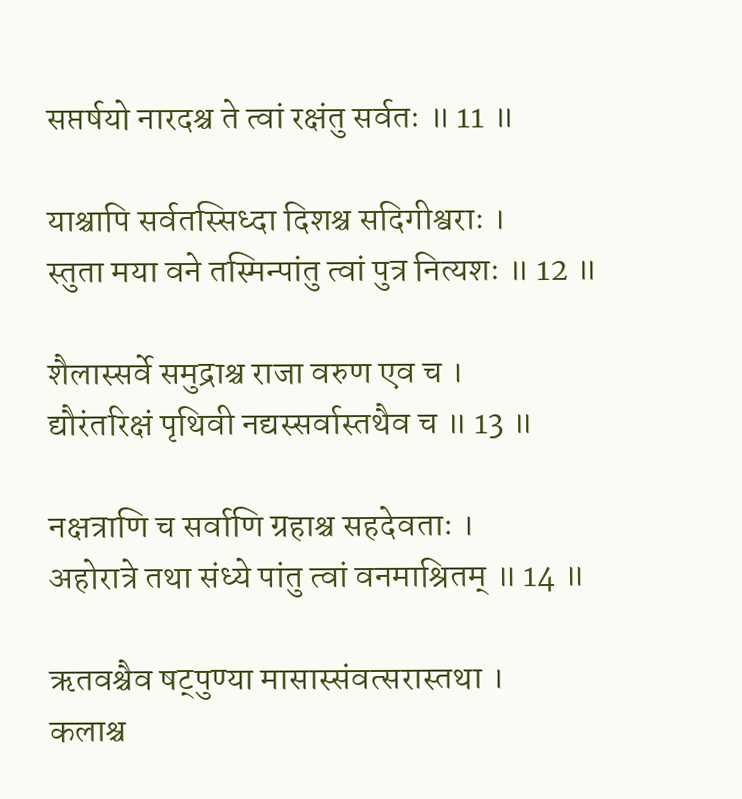सप्तर्षयो नारदश्च ते त्वां रक्षंतु सर्वतः ॥ 11 ॥

याश्चापि सर्वतस्सिध्दा दिशश्च सदिगीश्वराः ।
स्तुता मया वने तस्मिन्पांतु त्वां पुत्र नित्यशः ॥ 12 ॥

शैलास्सर्वे समुद्राश्च राजा वरुण एव च ।
द्यौरंतरिक्षं पृथिवी नद्यस्सर्वास्तथैव च ॥ 13 ॥

नक्षत्राणि च सर्वाणि ग्रहाश्च सहदेवताः ।
अहोरात्रे तथा संध्ये पांतु त्वां वनमाश्रितम् ॥ 14 ॥

ऋतवश्चैव षट्पुण्या मासास्संवत्सरास्तथा ।
कलाश्च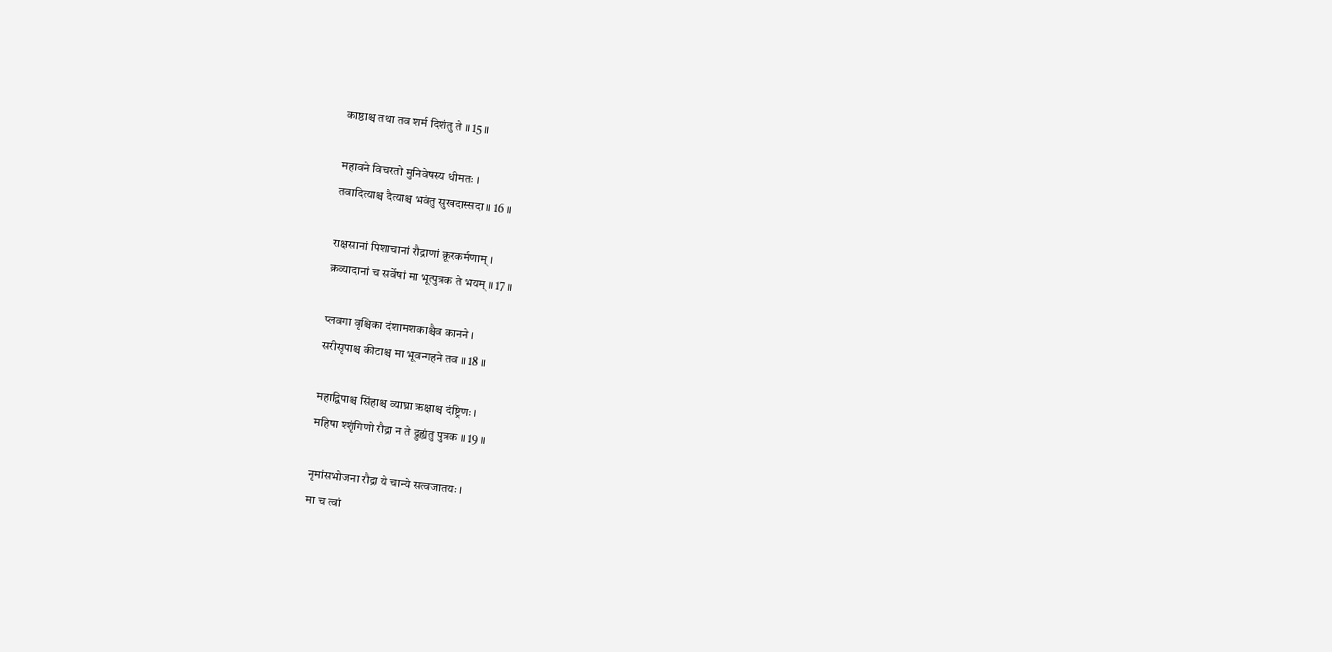काष्ठाश्च तथा तव शर्म दिशंतु ते ॥ 15 ॥

महावने विचरतो मुनिवेषस्य धीमतः ।
तवादित्याश्च दैत्याश्च भवंतु सुखदास्सदा ॥ 16 ॥

राक्षसानां पिशाचानां रौद्राणां क्रूरकर्मणाम् ।
क्रव्यादानां च सर्वेषां मा भूत्पुत्रक ते भयम् ॥ 17 ॥

प्लवगा वृश्चिका दंशामशकाश्चैव कानने ।
सरीसृपाश्च कीटाश्च मा भूवन्गहने तव ॥ 18 ॥

महाद्विपाश्च सिंहाश्च व्याघ्रा ऋक्षाश्च दंष्ट्रिणः ।
महिषा श्शृंगिणो रौद्रा न ते द्रुह्यंतु पुत्रक ॥ 19 ॥

नृमांसभोजना रौद्रा ये चान्ये सत्वजातयः ।
मा च त्वां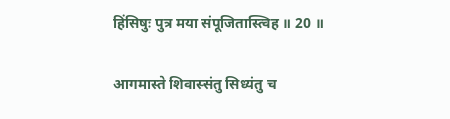हिंसिषुः पुत्र मया संपूजितास्त्विह ॥ 20 ॥

आगमास्ते शिवास्संतु सिध्यंतु च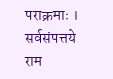पराक्रमाः ।
सर्वसंपत्तये राम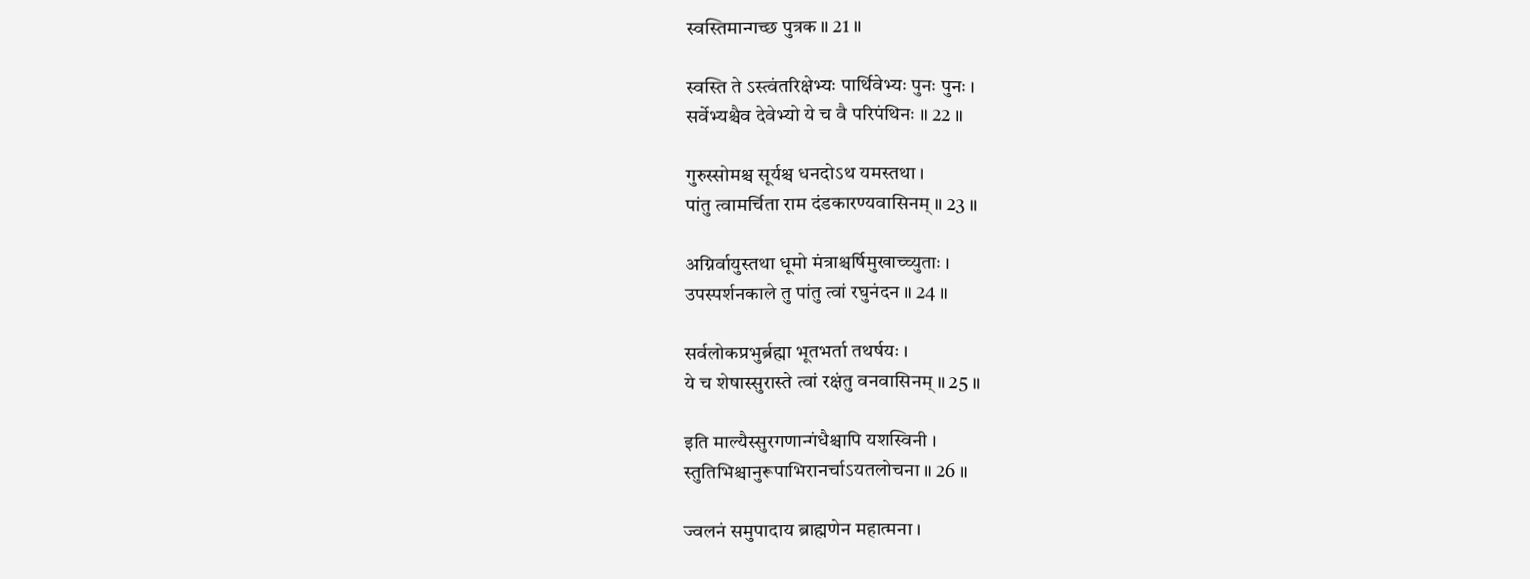स्वस्तिमान्गच्छ पुत्रक ॥ 21 ॥

स्वस्ति ते ऽस्त्वंतरिक्षेभ्यः पार्थिवेभ्यः पुनः पुनः ।
सर्वेभ्यश्चैव देवेभ्यो ये च वै परिपंथिनः ॥ 22 ॥

गुरुस्सोमश्च सूर्यश्च धनदोऽथ यमस्तथा ।
पांतु त्वामर्चिता राम दंडकारण्यवासिनम् ॥ 23 ॥

अग्निर्वायुस्तथा धूमो मंत्राश्चर्षिमुखाच्च्युताः ।
उपस्पर्शनकाले तु पांतु त्वां रघुनंदन ॥ 24 ॥

सर्वलोकप्रभुर्ब्रह्मा भूतभर्ता तथर्षयः ।
ये च शेषास्सुरास्ते त्वां रक्षंतु वनवासिनम् ॥ 25 ॥

इति माल्यैस्सुरगणान्गंधैश्चापि यशस्विनी ।
स्तुतिभिश्चानुरूपाभिरानर्चाऽयतलोचना ॥ 26 ॥

ज्वलनं समुपादाय ब्राह्मणेन महात्मना ।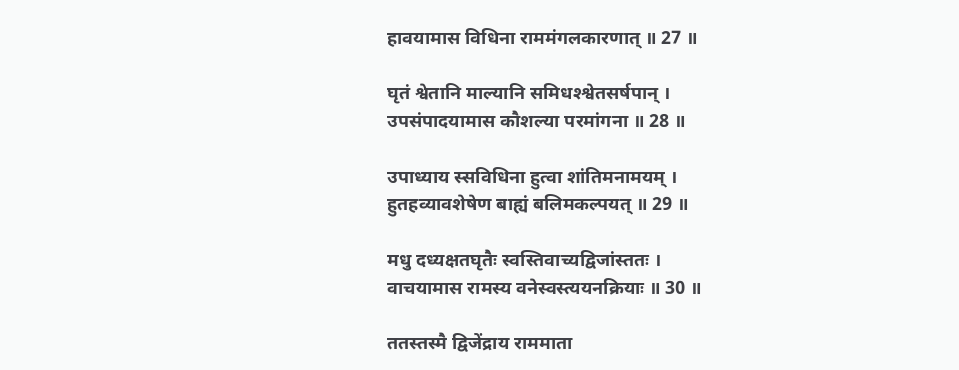हावयामास विधिना राममंगलकारणात् ॥ 27 ॥

घृतं श्वेतानि माल्यानि समिधश्श्वेतसर्षपान् ।
उपसंपादयामास कौशल्या परमांगना ॥ 28 ॥

उपाध्याय स्सविधिना हुत्वा शांतिमनामयम् ।
हुतहव्यावशेषेण बाह्यं बलिमकल्पयत् ॥ 29 ॥

मधु दध्यक्षतघृतैः स्वस्तिवाच्यद्विजांस्ततः ।
वाचयामास रामस्य वनेस्वस्त्ययनक्रियाः ॥ 30 ॥

ततस्तस्मै द्विजेंद्राय राममाता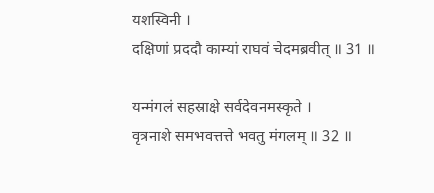यशस्विनी ।
दक्षिणां प्रददौ काम्यां राघवं चेदमब्रवीत् ॥ 31 ॥

यन्मंगलं सहस्राक्षे सर्वदेवनमस्कृते ।
वृत्रनाशे समभवत्तत्ते भवतु मंगलम् ॥ 32 ॥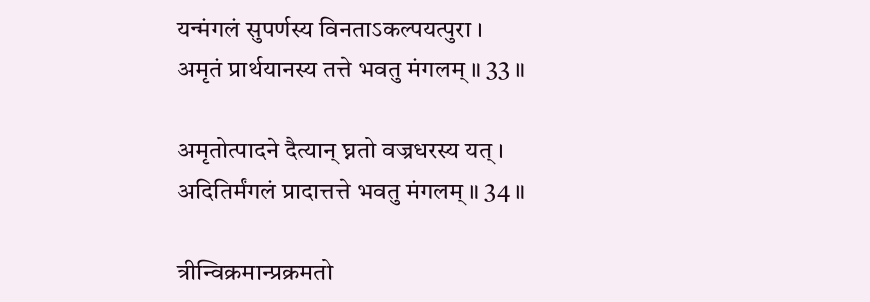यन्मंगलं सुपर्णस्य विनताऽकल्पयत्पुरा ।
अमृतं प्रार्थयानस्य तत्ते भवतु मंगलम् ॥ 33 ॥

अमृतोत्पादने दैत्यान् घ्नतो वज्रधरस्य यत् ।
अदितिर्मंगलं प्रादात्तत्ते भवतु मंगलम् ॥ 34 ॥

त्रीन्विक्रमान्प्रक्रमतो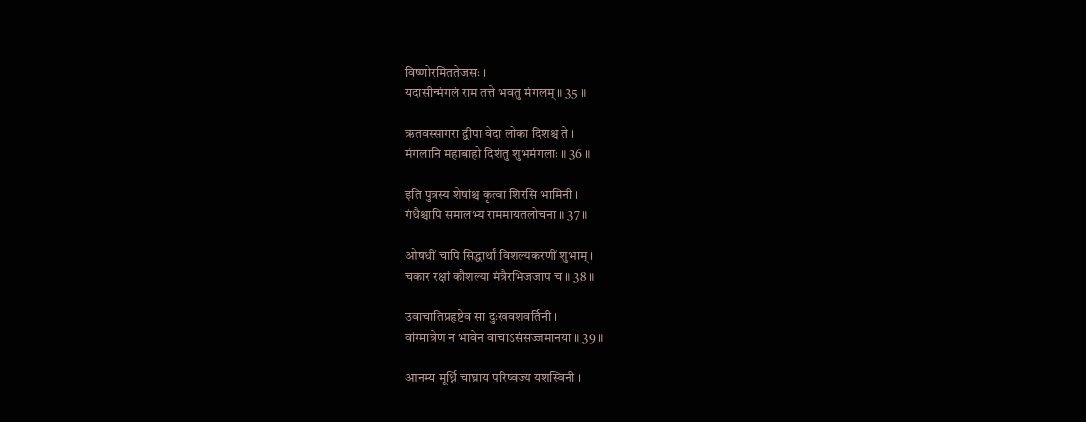विष्णोरमिततेजसः ।
यदासीन्मंगलं राम तत्ते भवतु मंगलम् ॥ 35 ॥

ऋतवस्सागरा द्वीपा वेदा लोका दिशश्च ते ।
मंगलानि महाबाहो दिशंतु शुभमंगलाः ॥ 36 ॥

इति पुत्रस्य शेषांश्च कृत्वा शिरसि भामिनी ।
गंधैश्चापि समालभ्य राममायतलोचना ॥ 37 ॥

ओषधीं चापि सिद्धार्थां विशल्यकरणीं शुभाम् ।
चकार रक्षां कौशल्या मंत्रैरभिजजाप च ॥ 38 ॥

उवाचातिप्रहृष्टेव सा दुःखवशवर्तिनी ।
वांग्मात्रेण न भावेन वाचाऽसंसज्जमानया ॥ 39 ॥

आनम्य मूर्ध्नि चाघ्राय परिष्वज्य यशस्विनी ।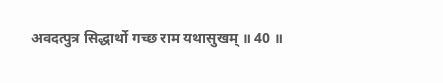अवदत्पुत्र सिद्धार्थो गच्छ राम यथासुखम् ॥ 40 ॥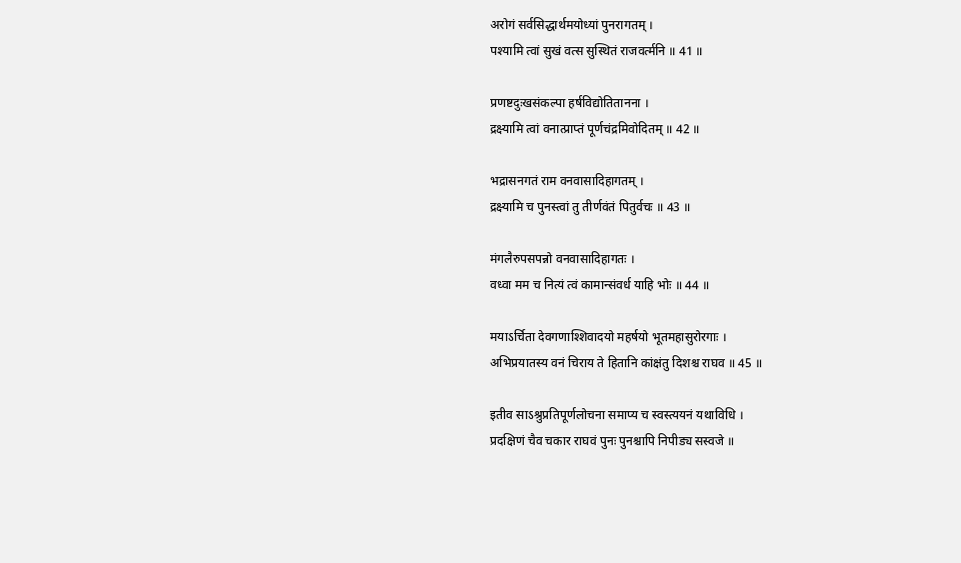अरोगं सर्वसिद्धार्थमयोध्यां पुनरागतम् ।
पश्यामि त्वां सुखं वत्स सुस्थितं राजवर्त्मनि ॥ 41 ॥

प्रणष्टदुःखसंकल्पा हर्षविद्योतितानना ।
द्रक्ष्यामि त्वां वनात्प्राप्तं पूर्णचंद्रमिवोदितम् ॥ 42 ॥

भद्रासनगतं राम वनवासादिहागतम् ।
द्रक्ष्यामि च पुनस्त्वां तु तीर्णवंतं पितुर्वचः ॥ 43 ॥

मंगलैरुपसपन्नो वनवासादिहागतः ।
वध्वा मम च नित्यं त्वं कामान्संवर्ध याहि भोः ॥ 44 ॥

मयाऽर्चिता देवगणाश्शिवादयो महर्षयो भूतमहासुरोरगाः ।
अभिप्रयातस्य वनं चिराय ते हितानि कांक्षंतु दिशश्च राघव ॥ 45 ॥

इतीव साऽश्रुप्रतिपूर्णलोचना समाप्य च स्वस्त्ययनं यथाविधि ।
प्रदक्षिणं चैव चकार राघवं पुनः पुनश्चापि निपीड्य सस्वजे ॥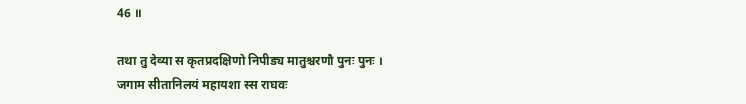46 ॥

तथा तु देव्या स कृतप्रदक्षिणो निपीड्य मातुश्चरणौ पुनः पुनः ।
जगाम सीतानिलयं महायशा स्स राघवः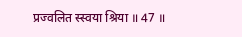प्रज्वलित स्स्वया श्रिया ॥ 47 ॥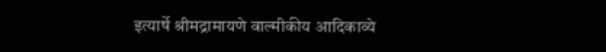इत्यार्षे श्रीमद्रामायणे वाल्मीकीय आदिकाव्ये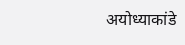अयोध्याकांडे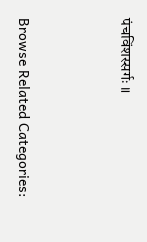पंचविंशस्सर्गः ॥




Browse Related Categories: